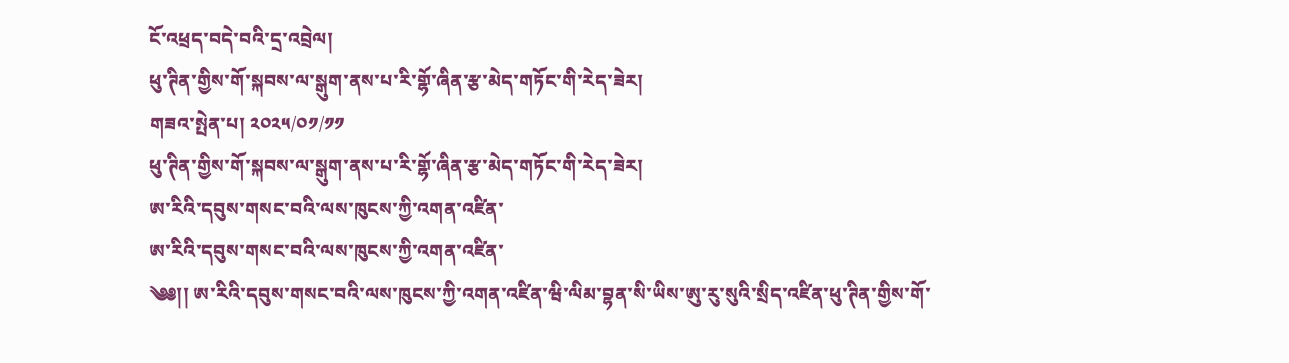ངོ་འཕྲད་བདེ་བའི་དྲ་འབྲེལ།
ཕུ་ཊིན་གྱིས་གོ་སྐབས་ལ་སྒུག་ནས་པ་རི་གྷོ་ཞིན་རྩ་མེད་གཏོང་གི་རེད་ཟེར།
གཟའ་སྤེན་པ། ༢༠༢༥/༠༡/༡༡
ཕུ་ཊིན་གྱིས་གོ་སྐབས་ལ་སྒུག་ནས་པ་རི་གྷོ་ཞིན་རྩ་མེད་གཏོང་གི་རེད་ཟེར།
ཨ་རིའི་དབུས་གསང་བའི་ལས་ཁུངས་ཀྱི་འགན་འཛིན་
ཨ་རིའི་དབུས་གསང་བའི་ལས་ཁུངས་ཀྱི་འགན་འཛིན་
༄༅།། ཨ་རིའི་དབུས་གསང་བའི་ལས་ཁུངས་ཀྱི་འགན་འཛིན་ཝི་ལིམ་བྷན་སི་ཡིས་ཨུ་རུ་སུའི་སྲིད་འཛིན་ཕུ་ཊིན་གྱིས་གོ་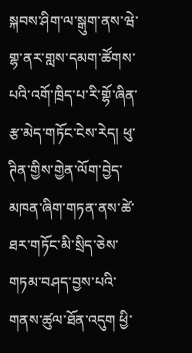སྐབས་ཤིག་ལ་སྒུག་ནས་ཝེ་གྷ་ནར་གླས་དམག་ཚོགས་པའི་འགོ་ཁྲིད་པ་རི་གྷོ་ཞིན་རྩ་མེད་གཏོང་ངེས་རེད། ཕུ་ཊིན་གྱིས་གྱེན་ལོག་བྱེད་མཁན་ཞིག་གཏན་ནས་ཚེ་ཐར་གཏོང་མི་སྲིད་ཅེས་གཏམ་བཤད་བྱས་པའི་གནས་ཚུལ་ཐོན་འདུག ཕྱི་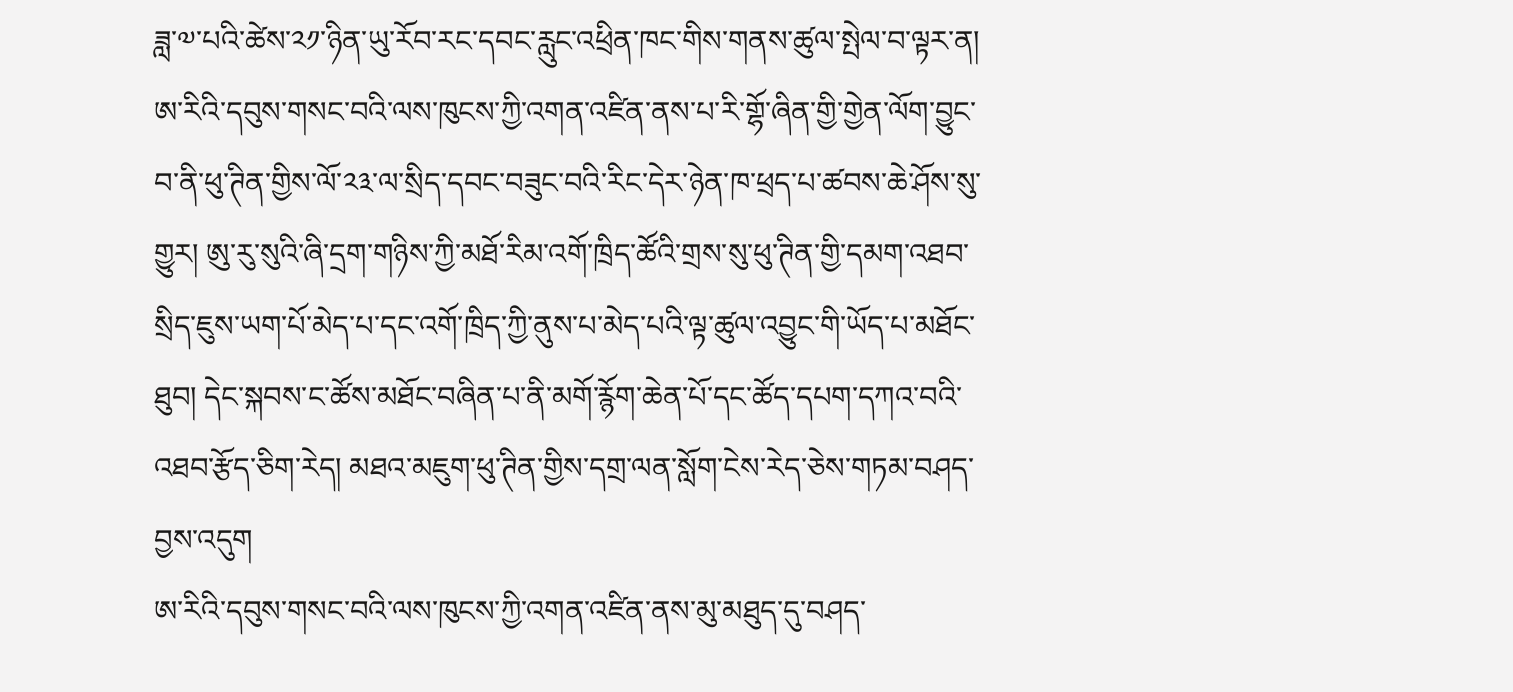ཟླ་༧་པའི་ཚེས་༢༡་ཉིན་ཡུ་རོབ་རང་དབང་རླུང་འཕྲིན་ཁང་གིས་གནས་ཚུལ་སྤེལ་བ་ལྟར་ན། ཨ་རིའི་དབུས་གསང་བའི་ལས་ཁུངས་ཀྱི་འགན་འཛིན་ནས་པ་རི་གྷོ་ཞིན་གྱི་གྱེན་ལོག་བྱུང་བ་ནི་ཕུ་ཊིན་གྱིས་ལོ་༢༣་ལ་སྲིད་དབང་བཟུང་བའི་རིང་དེར་ཉེན་ཁ་ཕྲད་པ་ཚབས་ཆེ་ཤོས་སུ་གྱུར། ཨུ་རུ་སུའི་ཞི་དྲག་གཉིས་ཀྱི་མཐོ་རིམ་འགོ་ཁྲིད་ཚོའི་གྲས་སུ་ཕུ་ཊིན་གྱི་དམག་འཐབ་སྲིད་ཇུས་ཡག་པོ་མེད་པ་དང་འགོ་ཁྲིད་ཀྱི་ནུས་པ་མེད་པའི་ལྟ་ཚུལ་འབྱུང་གི་ཡོད་པ་མཐོང་ཐུབ། དེང་སྐབས་ང་ཚོས་མཐོང་བཞིན་པ་ནི་མགོ་རྙོག་ཆེན་པོ་དང་ཚོད་དཔག་དཀའ་བའི་འཐབ་རྩོད་ཅིག་རེད། མཐའ་མཇུག་ཕུ་ཊིན་གྱིས་དགྲ་ལན་སློག་ངེས་རེད་ཅེས་གཏམ་བཤད་བྱས་འདུག
ཨ་རིའི་དབུས་གསང་བའི་ལས་ཁུངས་ཀྱི་འགན་འཛིན་ནས་མུ་མཐུད་དུ་བཤད་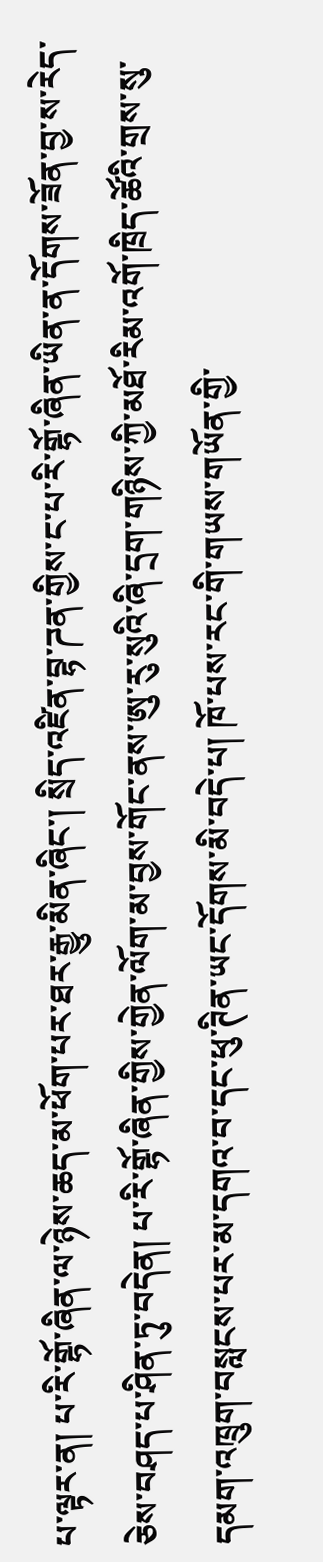པ་ལྟར་ན། པ་རི་གྷོ་ཞིན་ལ་ཉེས་ཆད་མ་ཕོག་པར་ཐར་རྒྱུ་མིན་ཞིང་། སྲིད་འཛིན་བྷ་ཌན་གྱིས་ང་པ་རི་གྷོ་ཞིན་ཡིན་ན་དོགས་ཟོན་བྱ་ས་རེད་ཅེས་བཤད་པ་ཤིན་ཏུ་བདེན། པ་རི་གྷོ་ཞིན་གྱིས་གྱེན་ལོག་མ་བྱས་གོང་ནས་ཨུ་རུ་སུའི་ཞི་དྲག་གཉིས་ཀྱི་མཐོ་རིམ་འགོ་ཁྲིད་ཚོའི་གྲས་སུ་དམག་འཁྲུག་བསླངས་པར་མ་དགའ་བ་དང་ཕུ་ཊིན་ཡང་དོགས་མི་བདེ་པ། ཁོ་པས་རང་གི་གཡས་གཡོན་གྱི་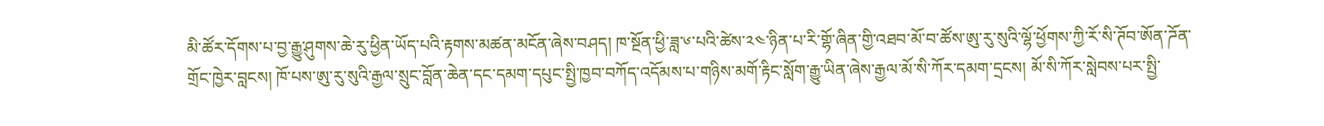མི་ཚོར་དོགས་པ་བྱ་རྒྱུ་ཤུགས་ཆེ་རུ་ཕྱིན་ཡོད་པའི་རྟགས་མཚན་མངོན་ཞེས་བཤད། ཁ་སྔོན་ཕྱི་ཟླ་༦་པའི་ཚེས་༢༤་ཉིན་པ་རི་གྷོ་ཞིན་གྱི་འཐབ་མོ་བ་ཚོས་ཨུ་རུ་སུའི་ལྷོ་ཕྱོགས་ཀྱི་རོ་སི་ཊོབ་ཨོན་ཌོན་གྲོང་ཁྱེར་བླངས། ཁོ་པས་ཨུ་རུ་སུའི་རྒྱལ་སྲུང་བློན་ཆེན་དང་དམག་དཔུང་སྤྱི་ཁྱབ་བཀོད་འདོམས་པ་གཉིས་མགོ་རྟིང་སློག་རྒྱུ་ཡིན་ཞེས་རྒྱལ་མོ་སི་ཀོར་དམག་དྲངས། མོ་སི་ཀོར་སླེབས་པར་སྤྱི་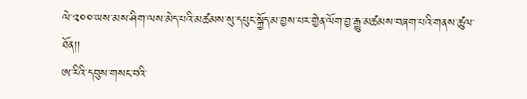ལེ་༢༠༠་ཡས་མས་ཤིག་ལས་མེད་པའི་མཚམས་སུ་དཔུང་སྐྱོད་མ་བྱས་པར་གྱེན་ལོག་བྱ་རྒྱུ་མཚམས་བཞག་པའི་གནས་ཚུལ་ཐོན།།
ཨ་རིའི་དབུས་གསང་བའི་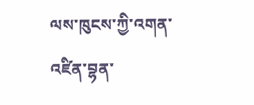ལས་ཁུངས་ཀྱི་འགན་འཛིན་བྷན་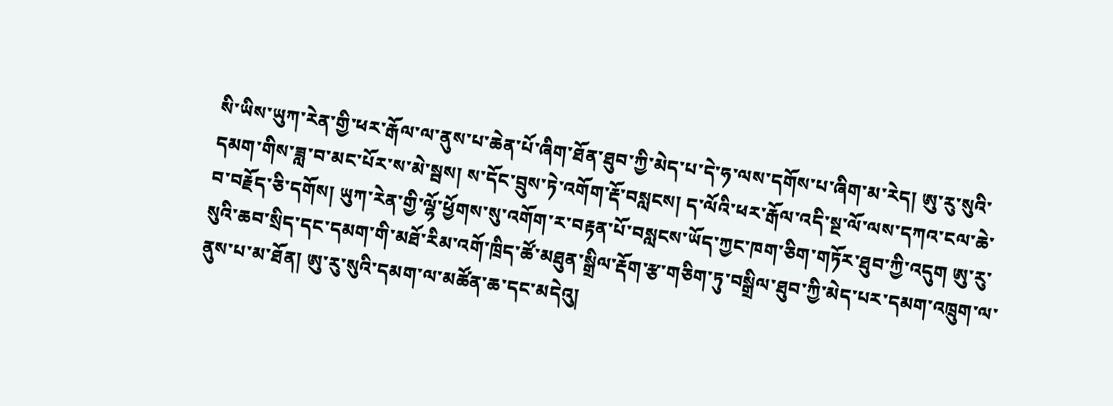སི་ཡིས་ཡུཀ་རེན་གྱི་ཕར་རྒོལ་ལ་ནུས་པ་ཆེན་པོ་ཞིག་ཐོན་ཐུབ་ཀྱི་མེད་པ་དེ་ཧ་ལས་དགོས་པ་ཞིག་མ་རེད། ཨུ་རུ་སུའི་དམག་གིས་ཟླ་བ་མང་པོར་ས་མེ་སྦས། ས་དོང་བྲུས་ཏེ་འགོག་རྡོ་བསླངས། ད་ལོའི་ཕར་རྒོལ་འདི་སྔ་ལོ་ལས་དཀའ་ངལ་ཆེ་བ་བརྗོད་ཅི་དགོས། ཡུཀ་རེན་གྱི་ལྷོ་ཕྱོགས་སུ་འགོག་ར་བརྟན་པོ་བསླངས་ཡོད་ཀྱང་ཁག་ཅིག་གཏོར་ཐུབ་ཀྱི་འདུག ཨུ་རུ་སུའི་ཆབ་སྲིད་དང་དམག་གི་མཐོ་རིམ་འགོ་ཁྲིད་ཚོ་མཐུན་སྒྲིལ་རྡོག་རྩ་གཅིག་ཏུ་བསྒྲིལ་ཐུབ་ཀྱི་མེད་པར་དམག་འཁྲུག་ལ་ནུས་པ་མ་ཐོན། ཨུ་རུ་སུའི་དམག་ལ་མཚོན་ཆ་དང་མདེའུ།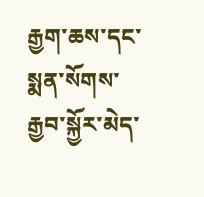རྒྱག་ཆས་དང་སྨན་སོགས་རྒྱབ་སྐྱོར་མེད་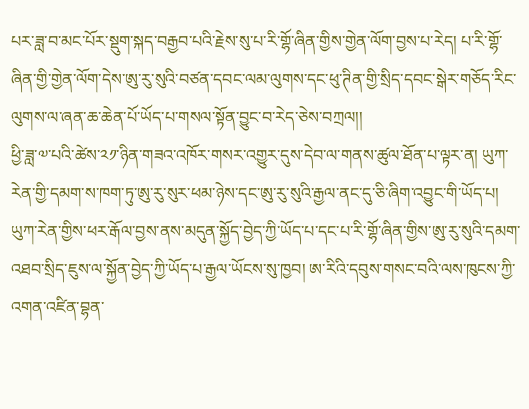པར་ཟླ་བ་མང་པོར་སྡུག་སྐད་བརྒྱབ་པའི་རྗེས་སུ་པ་རི་གྷོ་ཞིན་གྱིས་གྱེན་ལོག་བྱས་པ་རེད། པ་རི་གྷོ་ཞིན་གྱི་གྱེན་ལོག་དེས་ཨུ་རུ་སུའི་བཙན་དབང་ལམ་ལུགས་དང་ཕུ་ཊིན་གྱི་སྲིད་དབང་སྒེར་གཅོད་རིང་ལུགས་ལ་ཞན་ཆ་ཆེན་པོ་ཡོད་པ་གསལ་སྟོན་བྱུང་བ་རེད་ཅེས་བཀྲལ།།
ཕྱི་ཟླ་༧་པའི་ཚེས་༢༡་ཉིན་གཟའ་འཁོར་གསར་འགྱུར་དུས་དེབ་ལ་གནས་ཚུལ་ཐོན་པ་ལྟར་ན། ཡུཀ་རེན་གྱི་དམག་ས་ཁག་ཏུ་ཨུ་རུ་སུར་ཕམ་ཉེས་དང་ཨུ་རུ་སུའི་རྒྱལ་ནང་དུ་ཅི་ཞིག་འབྱུང་གི་ཡོད་པ། ཡུཀ་རེན་གྱིས་ཕར་རྒོལ་བྱས་ནས་མདུན་སྐྱོད་བྱེད་ཀྱི་ཡོད་པ་དང་པ་རི་གྷོ་ཞིན་གྱིས་ཨུ་རུ་སུའི་དམག་འཐབ་སྲིད་ཇུས་ལ་སྐྱོན་བྱེད་ཀྱི་ཡོད་པ་རྒྱལ་ཡོངས་སུ་ཁྱབ། ཨ་རིའི་དབུས་གསང་བའི་ལས་ཁུངས་ཀྱི་འགན་འཛིན་བྷན་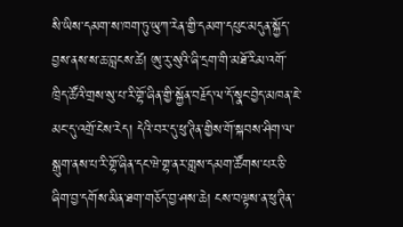སི་ཡིས་དམག་ས་ཁག་ཏུ་ཡུཀ་རེན་གྱི་དམག་དཔུང་མདུན་སྐྱོད་བྱས་ནས་ས་ཆ་བླངས་ཚེ། ཨུ་རུ་སུའི་ཞི་དྲག་གི་མཐོ་རིམ་འགོ་ཁྲིད་ཚོའི་གྲས་སུ་པ་རི་གྷོ་ཞིན་གྱི་སྐྱོན་བརྗོད་ལ་དོ་སྣང་བྱེད་མཁན་ཇེ་མང་དུ་འགྲོ་ངེས་རེད། དེའི་བར་དུ་ཕུ་ཊིན་གྱིས་གོ་སྐབས་ཤིག་ལ་སྒུག་ནས་པ་རི་གྷོ་ཞིན་དང་ཝེ་གྷ་ནར་གླས་དམག་ཚོགས་པར་ཅི་ཞིག་བྱ་དགོས་མིན་ཐག་གཅོད་བྱ་ཤས་ཆེ། ངས་བལྟས་ན་ཕུ་ཊིན་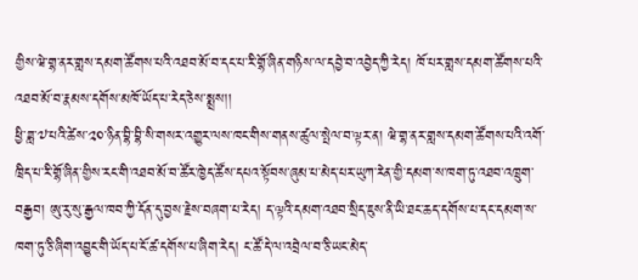གྱིས་ཝེ་གྷ་ནར་གླས་དམག་ཚོགས་པའི་འཐབ་མོ་བ་དང་པ་རི་གྷོ་ཞིན་གཉིས་ལ་དབྱེ་བ་འབྱེད་ཀྱི་རེད། ཁོ་པར་གླས་དམག་ཚོགས་པའི་འཐབ་མོ་བ་རྣམས་དགོས་མཁོ་ཡོད་པ་རེད་ཅེས་སྨྲས།།
ཕྱི་ཟླ་༧་པའི་ཚེས་༢༠་ཉིན་བྷི་བྷི་སི་གསར་འགྱུར་ལས་ཁང་གིས་གནས་ཚུལ་སྤེལ་བ་ལྟར་ན། ཝེ་གྷ་ནར་གླས་དམག་ཚོགས་པའི་འགོ་ཁྲིད་པ་རི་གྷོ་ཞིན་གྱིས་རང་གི་འཐབ་མོ་བ་ཚོར་ཁྱེད་ཚོས་དཔའ་སྟོབས་ཞུམ་པ་མེད་པར་ཡུཀ་རེན་གྱི་དམག་ས་ཁག་ཏུ་འཐབ་འཁྲུག་བརྒྱབ། ཨུ་རུ་སུ་རྒྱལ་ཁབ་ཀྱི་དོན་དུ་བྱས་རྗེས་བཞག་པ་རེད། ད་ལྟའི་དམག་འཐབ་སྲིད་ཇུས་ནི་ཡི་ཐང་ཆད་དགོས་པ་དང་དམག་ས་ཁག་ཏུ་ཅི་ཞིག་འབྱུང་གི་ཡོད་པ་ངོ་ཚ་དགོས་པ་ཞིག་རེད། ང་ཚོ་དེ་ལ་འབྲེལ་བ་ཅི་ཡང་མེད་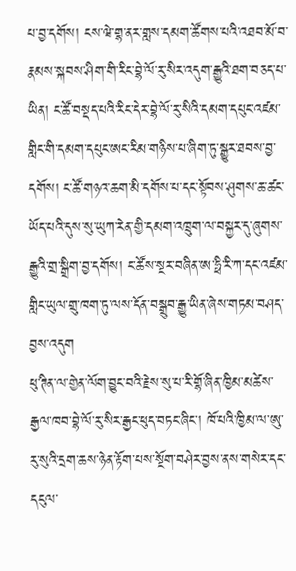པ་བྱ་དགོས། ངས་ཝེ་གྷ་ནར་གླས་དམག་ཚོགས་པའི་འཐབ་མོ་བ་རྣམས་སྐབས་ཤིག་གི་རིང་བྷེ་ལོ་རུ་སིར་འདུག་རྒྱུའི་ཐག་བཅད་པ་ཡིན། ང་ཚོ་བསྡད་པའི་རིང་དེར་བྷེ་ལོ་རུ་སིའི་དམག་དཔུང་འཛམ་གླིང་གི་དམག་དཔུང་ཨང་རིམ་གཉིས་པ་ཞིག་ཏུ་སྒྱུར་ཐབས་བྱ་དགོས། ང་ཚོ་གཉའ་ཆག་མི་དགོས་པ་དང་སྟོབས་ཤུགས་ཆ་ཚང་ཡོད་པའི་དུས་སུ་ཡུཀ་རེན་གྱི་དམག་འཁྲུག་ལ་བསྐྱར་དུ་ཞུགས་རྒྱུའི་གྲ་སྒྲིག་བྱ་དགོས། ང་ཚོས་སྔར་བཞིན་ཨ་ཧྥི་རི་ཀ་དང་འཛམ་གླིང་ཡུལ་གྲུ་ཁག་ཏུ་ལས་དོན་བསྒྲུབ་རྒྱུ་ཡིན་ཞེས་གཏམ་བཤད་བྱས་འདུག
ཕུ་ཊིན་ལ་གྱེན་ལོག་བྱུང་བའི་རྗེས་སུ་པ་རི་གྷོ་ཞིན་ཁྱིམ་མཚེས་རྒྱལ་ཁབ་བྷེ་ལོ་རུ་སིར་རྒྱང་ཕུད་བཏང་ཞིང་། ཁོ་པའི་ཁྱིམ་ལ་ཨུ་རུ་སུའི་དྲག་ཆས་ཉེན་རྟོག་པས་སྔོག་བཤེར་བྱས་ནས་གསེར་དང་དངུལ་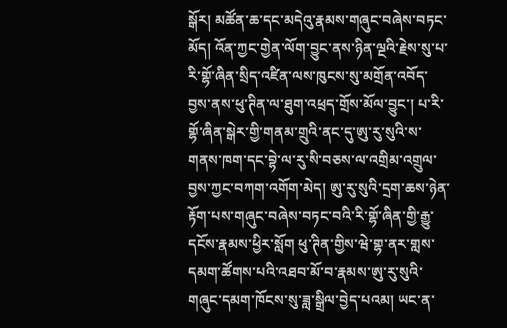སྒོར། མཚོན་ཆ་དང་མདེའུ་རྣམས་གཞུང་བཞེས་བཏང་མོད། འོན་ཀྱང་གྱེན་ལོག་བྱུང་ནས་ཉིན་ལྔའི་རྗེས་སུ་པ་རི་གྷོ་ཞིན་སྲིད་འཛིན་ལས་ཁུངས་སུ་མགྲོན་འབོད་བྱས་ནས་ཕུ་ཊིན་ལ་ཐུག་འཕྲད་གྲོས་མོལ་བྱུང་། པ་རི་གྷོ་ཞིན་སྒེར་གྱི་གནམ་གྲུའི་ནང་དུ་ཨུ་རུ་སུའི་ས་གནས་ཁག་དང་བྷེ་ལ་རུ་སི་བཅས་ལ་འགྲིམ་འགྲུལ་བྱས་ཀྱང་བཀག་འགོག་མེད། ཨུ་རུ་སུའི་དྲག་ཆས་ཉེན་རྟོག་པས་གཞུང་བཞེས་བཏང་བའི་རི་གྷོ་ཞིན་གྱི་རྒྱུ་དངོས་རྣམས་ཕྱིར་སློག ཕུ་ཊིན་གྱིས་ཝེ་གྷ་ནར་གླས་དམག་ཚོགས་པའི་འཐབ་མོ་བ་རྣམས་ཨུ་རུ་སུའི་གཞུང་དམག་ཁོངས་སུ་ཟླ་སྒྲིལ་བྱེད་པའམ། ཡང་ན་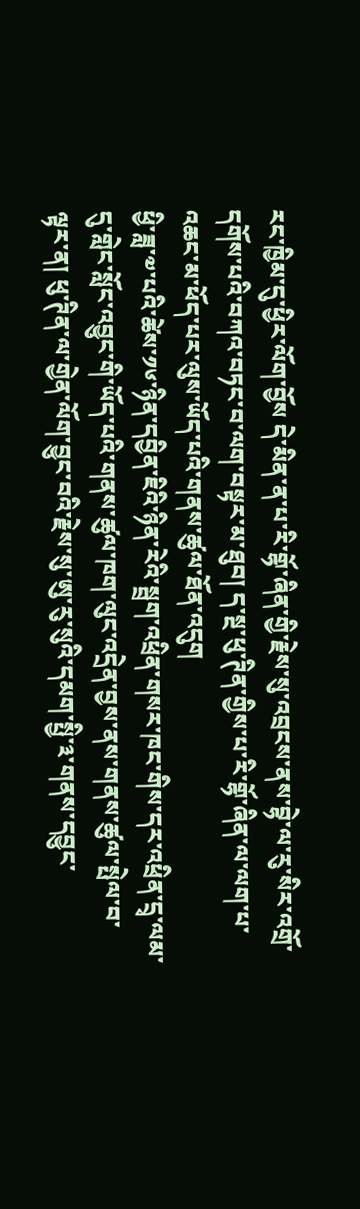རང་ཁྱིམ་དུ་ཕྱིར་ལོག་བྱོས དེ་མིན་ན་པ་རི་གྷོ་ཞིན་གྱི་རྗེས་སུ་འབྲངས་ནས་བྷེ་ལ་རུ་སིར་འགྲོ་དགོས་པའི་བཀའ་བཏང་བ་ལག་བསྟར་མ་ཐུབ། ད་སྔ་ཕུ་ཊིན་གྱིས་པ་རི་གྷོ་ཞིན་ལ་ལག་པ་འཆང་མ་ཕོད་པར་ལུས་ཡོད་པའི་གནས་ཚུལ་ཐོན་འདུག
ཕྱི་ཟླ་༧་པའི་ཚེས་༡༦་ཉིན་དབྱིན་ཇིའི་ཉིན་རེའི་སྦྲག་འཕྲིན་གསར་ཁང་གིས་དར་འཕྲིན་དྲྭ་ལམ་དུ་གླེང་སློང་འབྱུང་གི་ཡོད་པའི་གནས་ཚུལ་ཁག་ལུང་འདྲེན་བྱས་ནས་གནས་ཚུལ་སྤེལ་བ་ལྟར་ན། ཕུ་ཊིན་ལ་གྱེན་ལོག་བྱུང་བའི་རྗེས་སུ་ཨུ་རུ་སུའི་དམག་སྤྱི་༣་གནས་དབྱུང་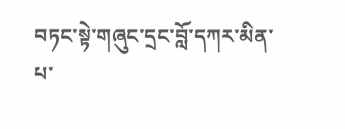བཏང་སྟེ་གཞུང་དྲང་བློ་དཀར་མིན་པ་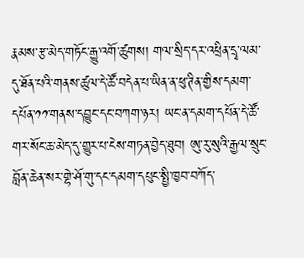རྣམས་རྩ་མེད་གཏོང་རྒྱུ་འགོ་ཚུགས། གལ་སྲིད་དར་འཕྲིན་དྲྭ་ལམ་དུ་ཐོན་པའི་གནས་ཚུལ་དེ་ཚོ་བདེན་པ་ཡིན་ན་ཕུ་ཊིན་གྱིས་དམག་དཔོན་༡༡་གནས་དབྱུང་དང་བཀག་ཉར། ཡང་ན་དམག་དཔོན་དེ་ཚོ་གར་སོང་ཆ་མེད་དུ་གྱུར་པ་ངེས་གཏན་བྱེད་ཐུབ། ཨུ་རུ་སུའི་རྒྱལ་སྲུང་བློན་ཆེན་སར་གྷེ་ཤོ་གུ་དང་དམག་དཔུང་སྤྱི་ཁྱབ་བཀོད་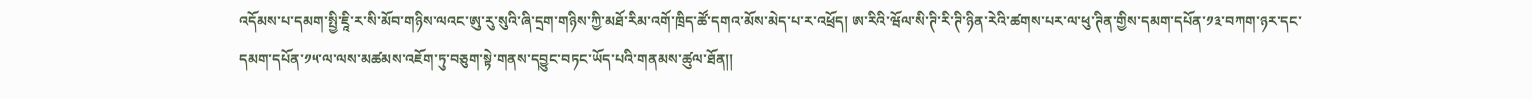འདོམས་པ་དམག་སྤྱི་ཇཱི་ར་སི་མོབ་གཉིས་ལའང་ཨུ་རུ་སུའི་ཞི་དྲག་གཉིས་ཀྱི་མཐོ་རིམ་འགོ་ཁྲིད་ཚོ་དགའ་མོས་མེད་པ་ར་འཕྲོད། ཨ་རིའི་ཝོལ་སི་ཊི་རི་ཊི་ཉིན་རེའི་ཚགས་པར་ལ་ཕུ་ཊིན་གྱིས་དམག་དཔོན་༡༣་བཀག་ཉར་དང་དམག་དཔོན་༡༥་ལ་ལས་མཚམས་འཇོག་ཏུ་བཅུག་སྟེ་གནས་དབྱུང་བཏང་ཡོད་པའི་གནམས་ཚུལ་ཐོན།།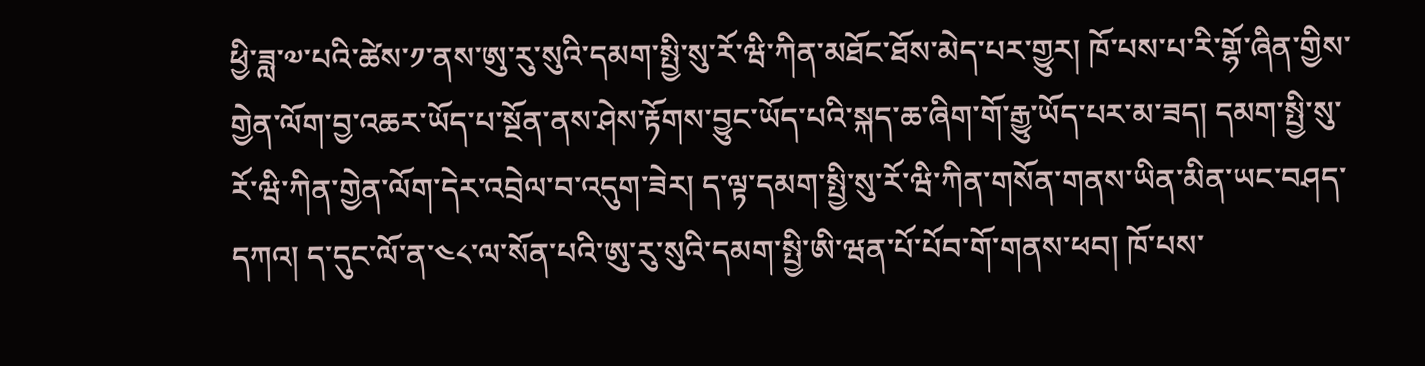ཕྱི་ཟླ་༧་པའི་ཚེས་༡་ནས་ཨུ་རུ་སུའི་དམག་སྤྱི་སུ་རོ་ཝི་ཀིན་མཐོང་ཐོས་མེད་པར་གྱུར། ཁོ་པས་པ་རི་གྷོ་ཞིན་གྱིས་གྱེན་ལོག་བྱ་འཆར་ཡོད་པ་སྔོན་ནས་ཤེས་རྟོགས་བྱུང་ཡོད་པའི་སྐད་ཆ་ཞིག་གོ་རྒྱུ་ཡོད་པར་མ་ཟད། དམག་སྤྱི་སུ་རོ་ཝི་ཀིན་གྱེན་ལོག་དེར་འབྲེལ་བ་འདུག་ཟེར། ད་ལྟ་དམག་སྤྱི་སུ་རོ་ཝི་ཀིན་གསོན་གནས་ཡིན་མིན་ཡང་བཤད་དཀའ། ད་དུང་ལོ་ན་༤༨་ལ་སོན་པའི་ཨུ་རུ་སུའི་དམག་སྤྱི་ཨི་ཝན་པོ་པོབ་གོ་གནས་ཕབ། ཁོ་པས་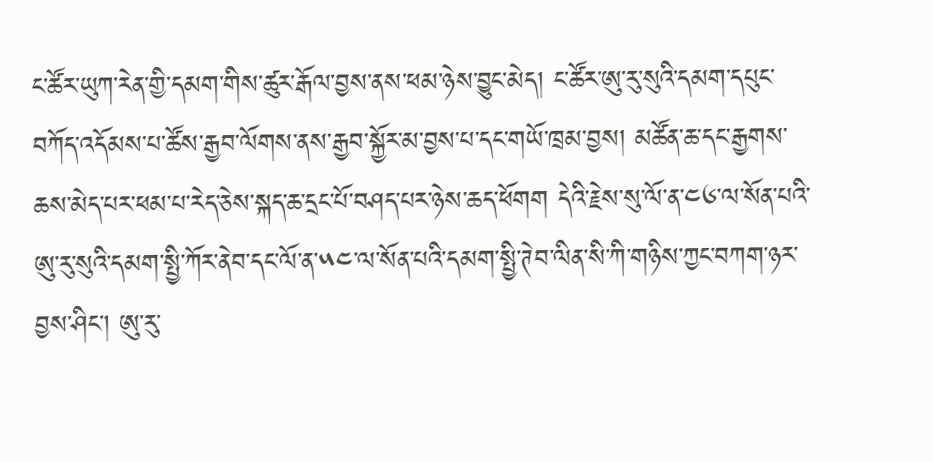ང་ཚོར་ཡུཀ་རེན་གྱི་དམག་གིས་ཚུར་རྒོལ་བྱས་ནས་ཕམ་ཉེས་བྱུང་མེད། ང་ཚོར་ཨུ་རུ་སུའི་དམག་དཔུང་བཀོད་འདོམས་པ་ཚོས་རྒྱབ་ལོགས་ནས་རྒྱབ་སྐྱོར་མ་བྱས་པ་དང་གཡོ་ཁྲམ་བྱས། མཚོན་ཆ་དང་རྒྱགས་ཆས་མེད་པར་ཕམ་པ་རེད་ཅེས་སྐད་ཆ་དྲང་པོ་བཤད་པར་ཉེས་ཆད་ཕོགག དེའི་རྗེས་སུ་ལོ་ན་༤༦་ལ་སོན་པའི་ཨུ་རུ་སུའི་དམག་སྤྱི་ཀོར་ནེབ་དང་ལོ་ན་༥༤་ལ་སོན་པའི་དམག་སྤྱི་ཊེབ་ལིན་སི་ཀི་གཉིས་ཀྱང་བཀག་ཉར་བྱས་ཤིང་། ཨུ་རུ་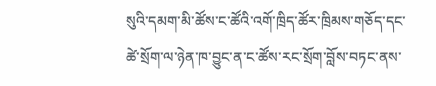སུའི་དམག་མི་ཚོས་ང་ཚོའི་འགོ་ཁྲིད་ཚོར་ཁྲིམས་གཅོད་དང་ཚེ་སྲོག་ལ་ཉེན་ཁ་བྱུང་ན་ང་ཚོས་རང་སྲོག་བློས་བཏང་ནས་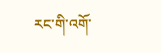རང་གི་འགོ་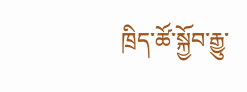ཁྲིད་ཚོ་སྐྱོབ་རྒྱུ་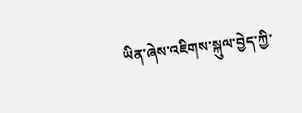ཡིན་ཞེས་འཇིགས་སྐུལ་བྱེད་ཀྱི་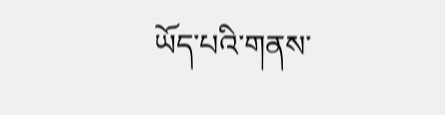ཡོད་པའི་གནས་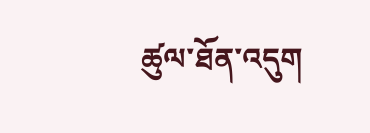ཚུལ་ཐོན་འདུག